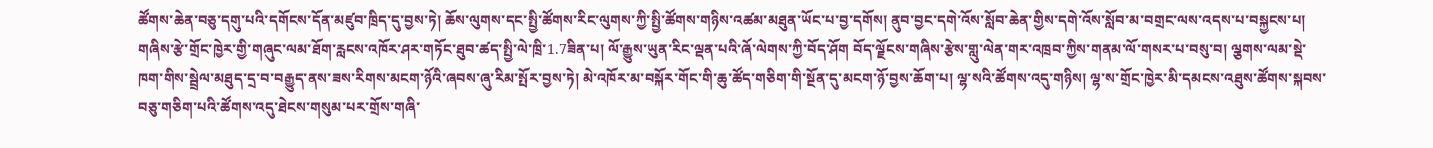ཚོགས་ཆེན་བཅུ་དགུ་པའི་དགོངས་དོན་མཛུབ་ཁྲིད་དུ་བྱས་ཏེ། ཆོས་ལུགས་དང་སྤྱི་ཚོགས་རིང་ལུགས་ཀྱི་སྤྱི་ཚོགས་གཉིས་འཚམ་མཐུན་ཡོང་པ་བྱ་དགོས། ནུབ་བྱང་དགེ་འོས་སློབ་ཆེན་གྱིས་དགེ་འོས་སློབ་མ་བགྲང་ལས་འདས་པ་བསྐྱངས་པ། གཞིས་རྩེ་གྲོང་ཁྱེར་གྱི་གཞུང་ལམ་ཐོག་རླངས་འཁོར་ཤར་གཏོང་ཐུབ་ཚད་སྤྱི་ལེ་ཁྲི་1.7ཟིན་པ། ལོ་རྒྱུས་ཡུན་རིང་ལྡན་པའི་ཞོ་ལེགས་ཀྱི་བོད་ཤོག བོད་ལྗོངས་གཞིས་རྩེས་གླུ་ལེན་གར་འཁྲབ་ཀྱིས་གནམ་ལོ་གསར་པ་བསུ་བ། ལྕགས་ལམ་སྡེ་ཁག་གིས་སྦྲེལ་མཐུད་དྲ་བ་བརྒྱུད་ནས་ཟས་རིགས་མངག་ཉོའི་ཞབས་ཞུ་རིམ་སྤོར་བྱས་ཏེ། མེ་འཁོར་མ་བསྐོར་གོང་གི་ཆུ་ཚོད་གཅིག་གི་སྔོན་དུ་མངག་ཉོ་བྱས་ཆོག་པ། ལྷ་སའི་ཚོགས་འདུ་གཉིས། ལྷ་ས་གྲོང་ཁྱེར་མི་དམངས་འཐུས་ཚོགས་སྐབས་བཅུ་གཅིག་པའི་ཚོགས་འདུ་ཐེངས་གསུམ་པར་གྲོས་གཞི་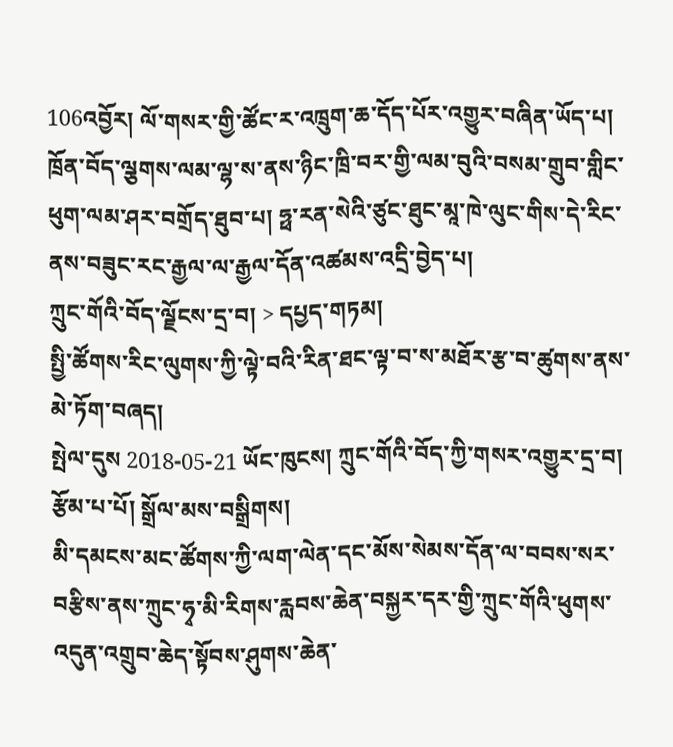106འབྱོར། ལོ་གསར་གྱི་ཚོང་ར་འཁྲུག་ཆ་དོད་པོར་འགྱུར་བཞིན་ཡོད་པ། ཁྲོན་བོད་ལྕགས་ལམ་ལྷ་ས་ནས་ཉིང་ཁྲི་བར་གྱི་ལམ་བུའི་བསམ་གྲུབ་གླིང་ཕུག་ལམ་ཤར་བགྲོད་ཐུབ་པ། ཧྥ་རན་སེའི་ཙུང་ཐུང་མཱ་ཁེ་ལུང་གིས་དེ་རིང་ནས་བཟུང་རང་རྒྱལ་ལ་རྒྱལ་དོན་འཚམས་འདྲི་བྱེད་པ།
ཀྲུང་གོའི་བོད་ལྗོངས་དྲ་བ། > དཔྱད་གཏམ།
སྤྱི་ཚོགས་རིང་ལུགས་ཀྱི་ལྟེ་བའི་རིན་ཐང་ལྟ་བ་ས་མཐོར་རྩ་བ་ཚུགས་ནས་མེ་ཏོག་བཞད།
སྤེལ་དུས 2018-05-21 ཡོང་ཁུངས། ཀྲུང་གོའི་བོད་ཀྱི་གསར་འགྱུར་དྲ་བ། རྩོམ་པ་པོ། སྒྲོལ་མས་བསྒྲིགས།
མི་དམངས་མང་ཚོགས་ཀྱི་ལག་ལེན་དང་མོས་སེམས་དོན་ལ་བབས་སར་བརྩིས་ནས་ཀྲུང་ཧྭ་མི་རིགས་རླབས་ཆེན་བསྐྱར་དར་གྱི་ཀྲུང་གོའི་ཕུགས་འདུན་འགྲུབ་ཆེད་སྟོབས་ཤུགས་ཆེན་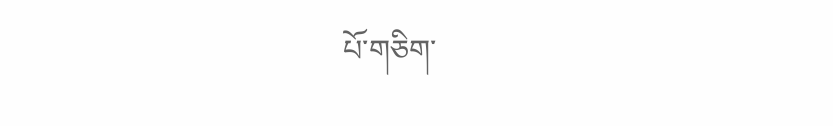པོ་གཅིག་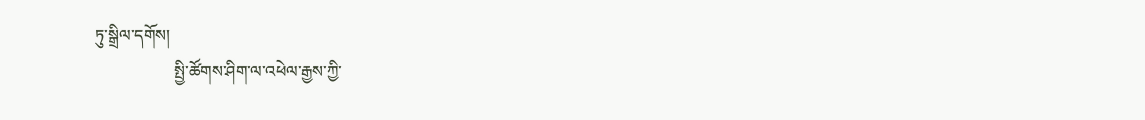ཏུ་སྒྲིལ་དགོས།
                   སྤྱི་ཚོགས་ཤིག་ལ་འཕེལ་རྒྱས་ཀྱི་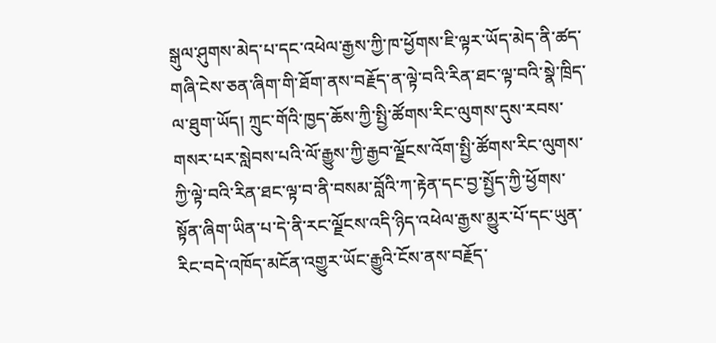སྒུལ་ཤུགས་མེད་པ་དང་འཕེལ་རྒྱས་ཀྱི་ཁ་ཕྱོགས་ཇི་ལྟར་ཡོད་མེད་ནི་ཚད་གཞི་ངེས་ཅན་ཞིག་གི་ཐོག་ནས་བརྗོད་ན་ལྟེ་བའི་རིན་ཐང་ལྟ་བའི་སྣེ་ཁྲིད་ལ་ཐུག་ཡོད། ཀྲུང་གོའི་ཁྱད་ཆོས་ཀྱི་སྤྱི་ཚོགས་རིང་ལུགས་དུས་རབས་གསར་པར་སླེབས་པའི་ལོ་རྒྱུས་ཀྱི་རྒྱབ་ལྗོངས་འོག་སྤྱི་ཚོགས་རིང་ལུགས་ཀྱི་ལྟེ་བའི་རིན་ཐང་ལྟ་བ་ནི་བསམ་བློའི་ཀ་རྟེན་དང་བྱ་སྤྱོད་ཀྱི་ཕྱོགས་སྟོན་ཞིག་ཡིན་པ་དེ་ནི་རང་ལྗོངས་འདི་ཉིད་འཕེལ་རྒྱས་མྱུར་པོ་དང་ཡུན་རིང་བདེ་འཁོད་མངོན་འགྱུར་ཡོང་རྒྱུའི་ངོས་ནས་བརྗོད་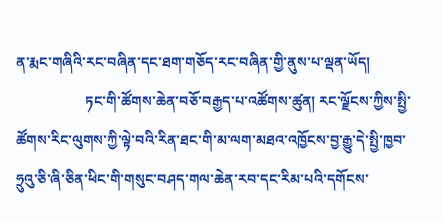ན་རྨང་གཞིའི་རང་བཞིན་དང་ཐག་གཅོད་རང་བཞིན་གྱི་ནུས་པ་ལྡན་ཡོད།
                   ཏང་གི་ཚོགས་ཆེན་བཅོ་བརྒྱད་པ་འཚོགས་ཚུན། རང་ལྗོངས་ཀྱིས་སྤྱི་ཚོགས་རིང་ལུགས་ཀྱི་ལྟེ་བའི་རིན་ཐང་གི་མ་ལག་མཐའ་འཁྱོངས་བྱ་རྒྱུ་དེ་སྤྱི་ཁྱབ་ཧྲུའུ་ཅི་ཞི་ཅིན་ཕིང་གི་གསུང་བཤད་གལ་ཆེན་རབ་དང་རིམ་པའི་དགོངས་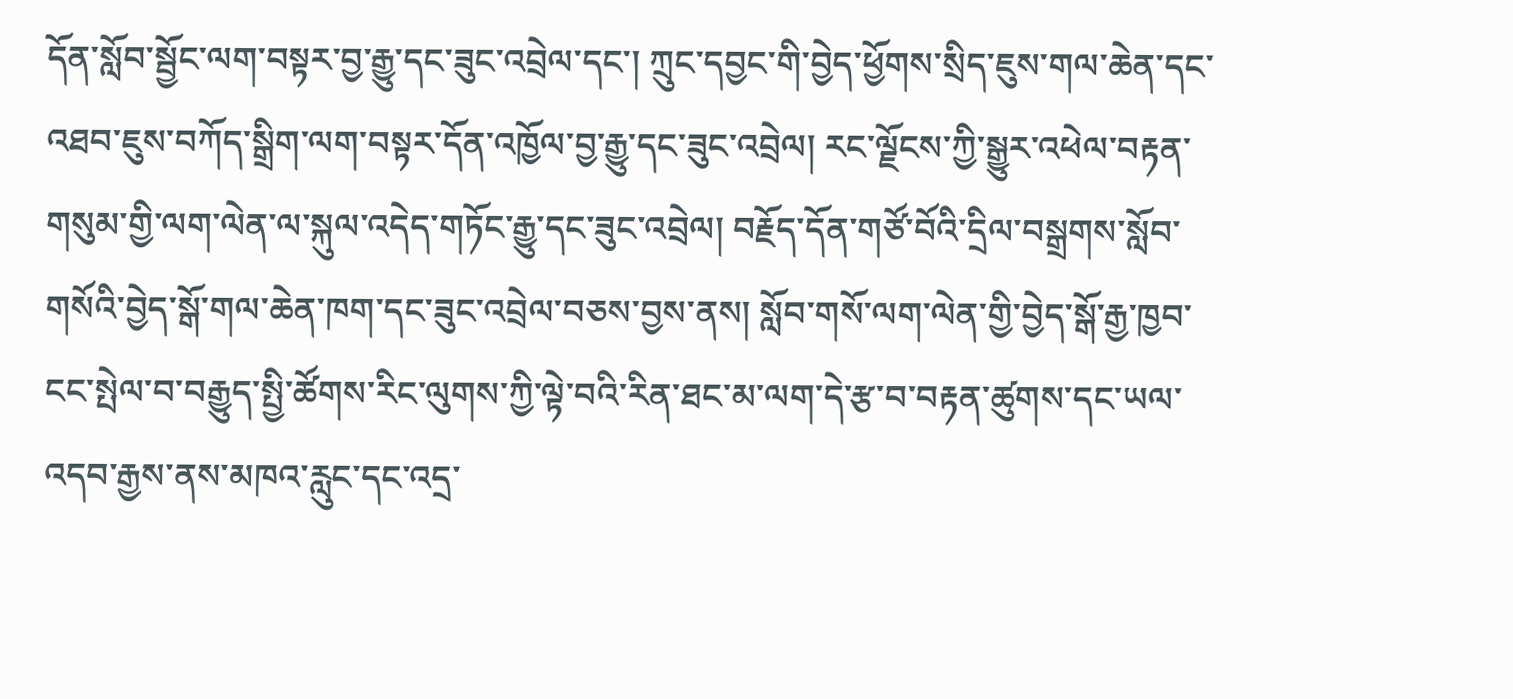དོན་སློབ་སྦྱོང་ལག་བསྟར་བྱ་རྒྱུ་དང་ཟུང་འབྲེལ་དང་། ཀྲུང་དབྱང་གི་བྱེད་ཕྱོགས་སྲིད་ཇུས་གལ་ཆེན་དང་འཐབ་ཇུས་བཀོད་སྒྲིག་ལག་བསྟར་དོན་འཁྱོལ་བྱ་རྒྱུ་དང་ཟུང་འབྲེལ། རང་ལྗོངས་ཀྱི་སྒྱུར་འཕེལ་བརྟན་གསུམ་གྱི་ལག་ལེན་ལ་སྐུལ་འདེད་གཏོང་རྒྱུ་དང་ཟུང་འབྲེལ། བརྗོད་དོན་གཙོ་བོའི་དྲིལ་བསྒྲགས་སློབ་གསོའི་བྱེད་སྒོ་གལ་ཆེན་ཁག་དང་ཟུང་འབྲེལ་བཅས་བྱས་ནས། སློབ་གསོ་ལག་ལེན་གྱི་བྱེད་སྒོ་རྒྱ་ཁྱབ་ངང་སྤེལ་བ་བརྒྱུད་སྤྱི་ཚོགས་རིང་ལུགས་ཀྱི་ལྟེ་བའི་རིན་ཐང་མ་ལག་དེ་རྩ་བ་བརྟན་ཚུགས་དང་ཡལ་འདབ་རྒྱས་ནས་མཁའ་རླུང་དང་འདྲ་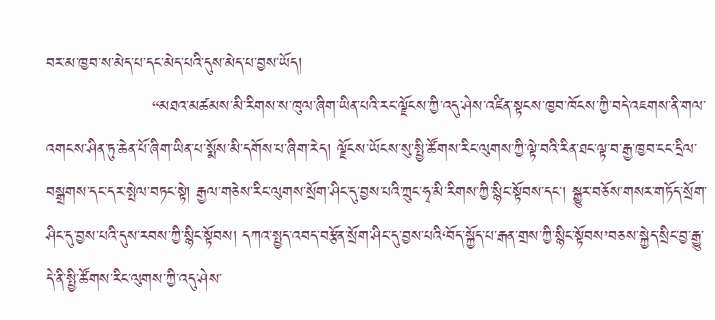བར་མ་ཁྱབ་ས་མེད་པ་དང་མེད་པའི་དུས་མེད་པ་བྱས་ཡོད།
                   “མཐའ་མཚམས་མི་རིགས་ས་ཁུལ་ཞིག་ཡིན་པའི་རང་ལྗོངས་ཀྱི་འདུ་ཤེས་འཛིན་སྟངས་ཁྱབ་ཁོངས་ཀྱི་བདེ་འཇགས་ནི་གལ་འགངས་ཤིན་ཏུ་ཆེན་པོ་ཞིག་ཡིན་པ་སྨོས་མི་དགོས་པ་ཞིག་རེད། ལྗོངས་ཡོངས་སུ་སྤྱི་ཚོགས་རིང་ལུགས་ཀྱི་ལྟེ་བའི་རིན་ཐང་ལྟ་བ་རྒྱ་ཁྱབ་ངང་དྲིལ་བསྒྲགས་དང་དར་སྤེལ་བཏང་སྟེ། རྒྱལ་གཅེས་རིང་ལུགས་སྲོག་ཤིང་དུ་བྱས་པའི་ཀྲུང་ཧྭ་མི་རིགས་ཀྱི་སྙིང་སྟོབས་དང་། སྒྱུར་བཅོས་གསར་གཏོད་སྲོག་ཤིང་དུ་བྱས་པའི་དུས་རབས་ཀྱི་སྙིང་སྟོབས། དཀའ་སྤྱད་འབད་བརྩོན་སྲོག་ཤིང་དུ་བྱས་པའི‘བོད་སྐྱོད་པ་རྒན་གྲས་ཀྱི་སྙིང་སྟོབས’བཅས་སྐྱེད་སྲིང་བྱ་རྒྱུ་དེ་ནི་སྤྱི་ཚོགས་རིང་ལུགས་ཀྱི་འདུ་ཤེས་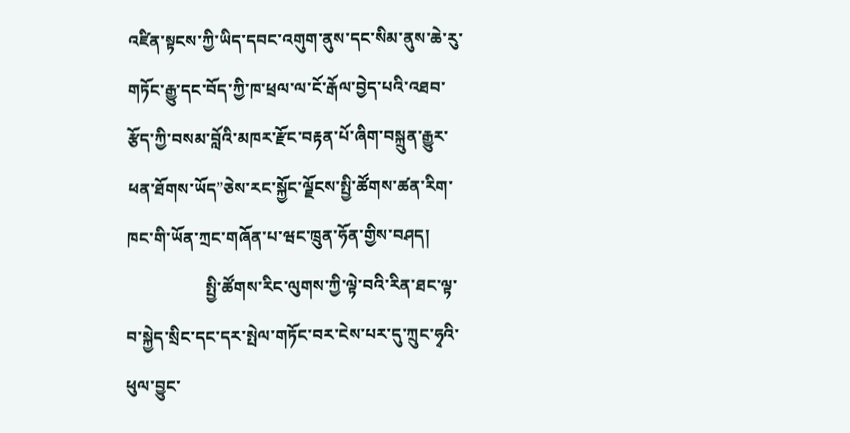འཛིན་སྟངས་ཀྱི་ཡིད་དབང་འགུག་ནུས་དང་སིམ་ནུས་ཆེ་རུ་གཏོང་རྒྱུ་དང་བོད་ཀྱི་ཁ་ཕྲལ་ལ་ངོ་རྒོལ་བྱེད་པའི་འཐབ་རྩོད་ཀྱི་བསམ་བློའི་མཁར་རྫོང་བརྟན་པོ་ཞིག་བསྐྲུན་རྒྱུར་ཕན་ཐོགས་ཡོད”ཅེས་རང་སྐྱོང་ལྗོངས་སྤྱི་ཚོགས་ཚན་རིག་ཁང་གི་ཡོན་ཀྲང་གཞོན་པ་ཝང་ཁྲུན་ཧོན་གྱིས་བཤད།
                   སྤྱི་ཚོགས་རིང་ལུགས་ཀྱི་ལྟེ་བའི་རིན་ཐང་ལྟ་བ་སྐྱེད་སྲིང་དང་དར་སྤེལ་གཏོང་བར་ངེས་པར་དུ་ཀྲུང་ཧྭའི་ཕུལ་བྱུང་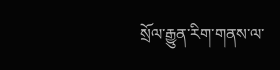སྲོལ་རྒྱུན་རིག་གནས་ལ་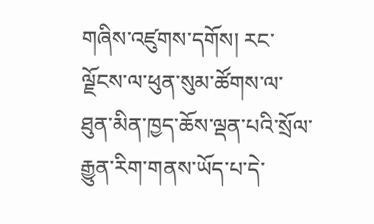གཞིས་འཛུགས་དགོས། རང་ལྗོངས་ལ་ཕུན་སུམ་ཚོགས་ལ་ཐུན་མིན་ཁྱད་ཆོས་ལྡན་པའི་སྲོལ་རྒྱུན་རིག་གནས་ཡོད་པ་དེ་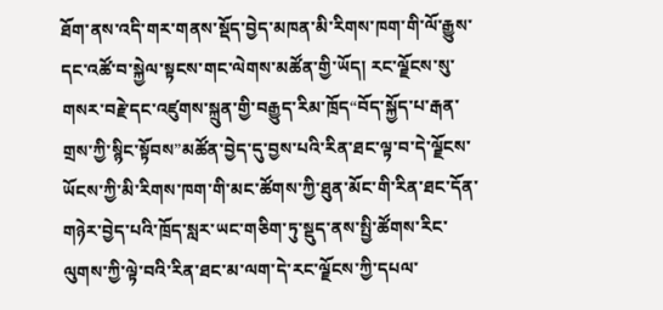ཐོག་ནས་འདི་གར་གནས་སྡོད་བྱེད་མཁན་མི་རིགས་ཁག་གི་ལོ་རྒྱུས་དང་འཚོ་བ་སྐྱེལ་སྟངས་གང་ལེགས་མཚོན་གྱི་ཡོད། རང་ལྗོངས་སུ་གསར་བརྗེ་དང་འཛུགས་སྐྲུན་གྱི་བརྒྱུད་རིམ་ཁྲོད“བོད་སྐྱོད་པ་རྒན་གྲས་ཀྱི་སྙིང་སྟོབས”མཚོན་བྱེད་དུ་བྱས་པའི་རིན་ཐང་ལྟ་བ་དེ་ལྗོངས་ཡོངས་ཀྱི་མི་རིགས་ཁག་གི་མང་ཚོགས་ཀྱི་ཐུན་མོང་གི་རིན་ཐང་དོན་གཉེར་བྱེད་པའི་ཁྲོད་སླར་ཡང་གཅིག་ཏུ་སྡུད་ནས་སྤྱི་ཚོགས་རིང་ལུགས་ཀྱི་ལྟེ་བའི་རིན་ཐང་མ་ལག་དེ་རང་ལྗོངས་ཀྱི་དཔལ་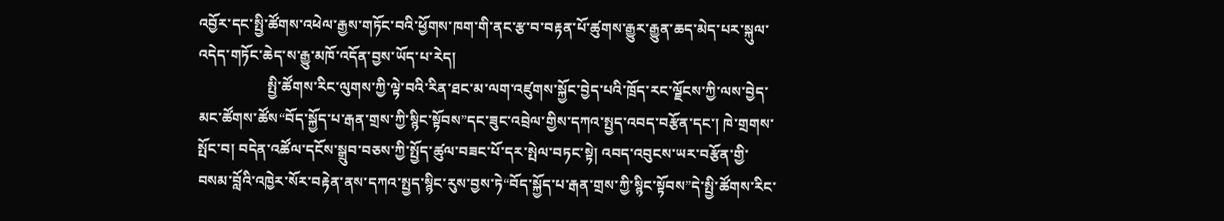འབྱོར་དང་སྤྱི་ཚོགས་འཕེལ་རྒྱས་གཏོང་བའི་ཕྱོགས་ཁག་གི་ནང་རྩ་བ་བརྟན་པོ་ཚུགས་རྒྱུར་རྒྱུན་ཆད་མེད་པར་སྐུལ་འདེད་གཏོང་ཆེད་ས་རྒྱུ་མཁོ་འདོན་བྱས་ཡོད་པ་རེད།
                   སྤྱི་ཚོགས་རིང་ལུགས་ཀྱི་ལྟེ་བའི་རིན་ཐང་མ་ལག་འཛུགས་སྐྱོང་བྱེད་པའི་ཁྲོད་རང་ལྗོངས་ཀྱི་ལས་བྱེད་མང་ཚོགས་ཚོས“བོད་སྐྱོད་པ་རྒན་གྲས་ཀྱི་སྙིང་སྟོབས”དང་ཟུང་འབྲེལ་གྱིས་དཀའ་སྤྱད་འབད་བརྩོན་དང་། ཁེ་གྲགས་སྤོང་བ། བདེན་འཚོལ་དངོས་སྒྲུབ་བཅས་ཀྱི་སྤྱོད་ཚུལ་བཟང་པོ་དར་སྤེལ་བཏང་སྟེ། འབད་འབུངས་ཡར་བརྩོན་གྱི་བསམ་བློའི་འཁྱེར་སོར་བརྟེན་ནས་དཀའ་སྤྱད་སྙིང་རུས་བྱས་ཏེ“བོད་སྐྱོད་པ་རྒན་གྲས་ཀྱི་སྙིང་སྟོབས”དེ་སྤྱི་ཚོགས་རིང་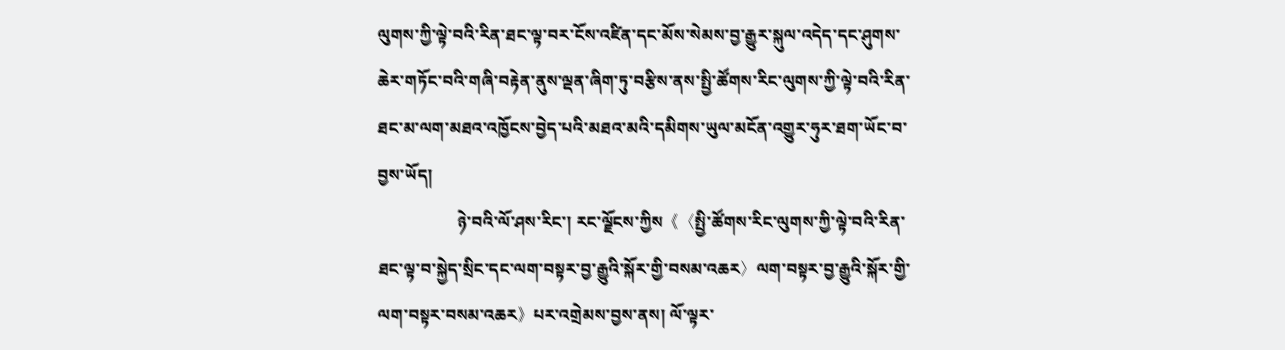ལུགས་ཀྱི་ལྟེ་བའི་རིན་ཐང་ལྟ་བར་ངོས་འཛིན་དང་མོས་སེམས་བྱ་རྒྱུར་སྐུལ་འདེད་དང་ཤུགས་ཆེར་གཏོང་བའི་གཞི་བརྟེན་ནུས་ལྡན་ཞིག་ཏུ་བརྩིས་ནས་སྤྱི་ཚོགས་རིང་ལུགས་ཀྱི་ལྟེ་བའི་རིན་ཐང་མ་ལག་མཐའ་འཁྱོངས་བྱེད་པའི་མཐའ་མའི་དམིགས་ཡུལ་མངོན་འགྱུར་ཧུར་ཐག་ཡོང་བ་བྱས་ཡོད།
                   ཉེ་བའི་ལོ་ཤས་རིང་། རང་ལྗོངས་ཀྱིས《〈སྤྱི་ཚོགས་རིང་ལུགས་ཀྱི་ལྟེ་བའི་རིན་ཐང་ལྟ་བ་སྐྱེད་སྲིང་དང་ལག་བསྟར་བྱ་རྒྱུའི་སྐོར་གྱི་བསམ་འཆར〉ལག་བསྟར་བྱ་རྒྱུའི་སྐོར་གྱི་ལག་བསྟར་བསམ་འཆར》པར་འགྲེམས་བྱས་ནས། ལོ་ལྟར་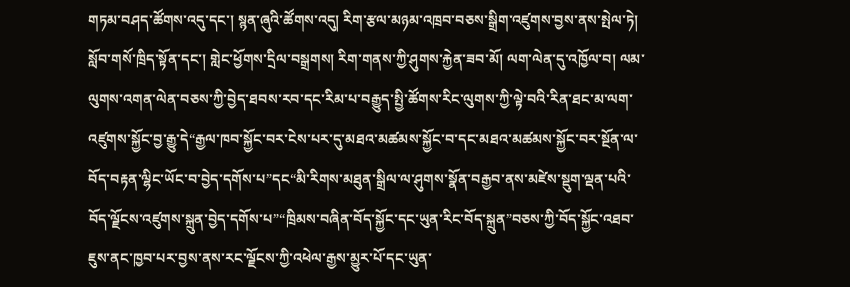གཏམ་བཤད་ཚོགས་འདུ་དང་། སྙན་ཞུའི་ཚོགས་འདུ། རིག་རྩལ་མཉམ་འཁྲབ་བཅས་སྒྲིག་འཛུགས་བྱས་ནས་སྤེལ་ཏེ། སློབ་གསོ་ཁྲིད་སྟོན་དང་། གླེང་ཕྱོགས་དྲིལ་བསྒྲགས། རིག་གནས་ཀྱི་ཤུགས་རྐྱེན་ཟབ་མོ། ལག་ལེན་དུ་འཁྱོལ་བ། ལམ་ལུགས་འགན་ལེན་བཅས་ཀྱི་བྱེད་ཐབས་རབ་དང་རིམ་པ་བརྒྱུད་སྤྱི་ཚོགས་རིང་ལུགས་ཀྱི་ལྟེ་བའི་རིན་ཐང་མ་ལག་འཛུགས་སྐྱོང་བྱ་རྒྱུ་དེ“རྒྱལ་ཁབ་སྐྱོང་བར་ངེས་པར་དུ་མཐའ་མཚམས་སྐྱོང་བ་དང་མཐའ་མཚམས་སྐྱོང་བར་སྔོན་ལ་བོད་བརྟན་ལྷིང་ཡོང་བ་བྱེད་དགོས་པ”དང“མི་རིགས་མཐུན་སྒྲིལ་ལ་ཤུགས་སྣོན་བརྒྱབ་ནས་མཛེས་སྡུག་ལྡན་པའི་བོད་ལྗོངས་འཛུགས་སྐྲུན་བྱེད་དགོས་པ”“ཁྲིམས་བཞིན་བོད་སྐྱོང་དང་ཡུན་རིང་བོད་སྐྲུན”བཅས་ཀྱི་བོད་སྐྱོང་འཐབ་ཇུས་ནང་ཁྱབ་པར་བྱས་ནས་རང་ལྗོངས་ཀྱི་འཕེལ་རྒྱས་མྱུར་པོ་དང་ཡུན་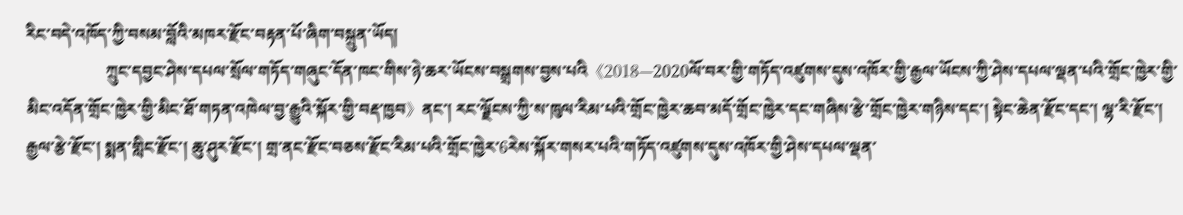རིང་བདེ་འཁོད་ཀྱི་བསམ་བློའི་མཁར་རྫོང་བརྟན་པོ་ཞིག་བསྐྲུན་ཡོད།
                   ཀྲུང་དབྱང་ཤེས་དཔལ་སྲོལ་གཏོད་གཞུང་དོན་ཁང་གིས་ཉེ་ཆར་ཡོངས་བསྒྲགས་བྱས་པའི《2018—2020ལོ་བར་གྱི་གཏོད་འཛུགས་དུས་འཁོར་གྱི་རྒྱལ་ཡོངས་ཀྱི་ཤེས་དཔལ་ལྡན་པའི་གྲོང་ཁྱེར་གྱི་མིང་འདོན་གྲོང་ཁྱེར་གྱི་མིང་ཐོ་གཏན་འཁེལ་བྱ་རྒྱུའི་སྐོར་གྱི་བརྡ་ཁྱབ》ནང་། རང་ལྗོངས་ཀྱི་ས་ཁུལ་རིམ་པའི་གྲོང་ཁྱེར་ཆབ་མདོ་གྲོང་ཁྱེར་དང་གཞིས་རྩེ་གྲོང་ཁྱེར་གཉིས་དང་། སྟེང་ཆེན་རྫོང་དང་། ལྷ་རི་རྫོང་། རྒྱལ་རྩེ་རྫོང་། སྨན་གླིང་རྫོང་། ཆུ་ཤུར་རྫོང་། གྲ་ནང་རྫོང་བཅས་རྫོང་རིམ་པའི་གྲོང་ཁྱེར་6རེས་སྐོར་གསར་པའི་གཏོད་འཛུགས་དུས་འཁོར་གྱི་ཤེས་དཔལ་ལྡན་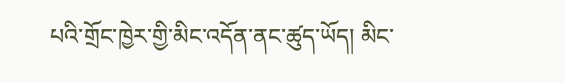པའི་གྲོང་ཁྱེར་གྱི་མིང་འདོན་ནང་ཚུད་ཡོད། མིང་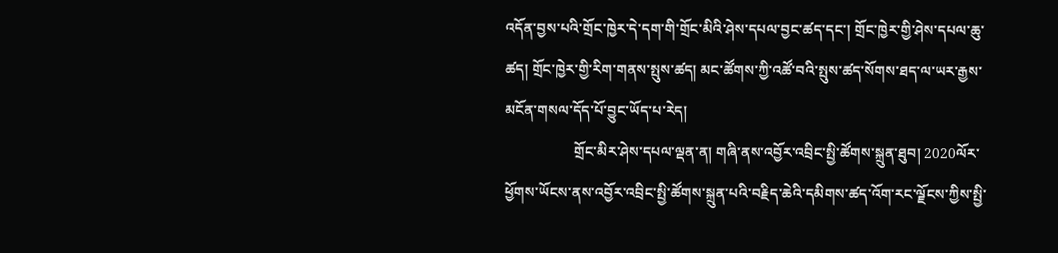འདོན་བྱས་པའི་གྲོང་ཁྱེར་དེ་དག་གི་གྲོང་མིའི་ཤེས་དཔལ་བྱང་ཚད་དང་། གྲོང་ཁྱེར་གྱི་ཤེས་དཔལ་ཆུ་ཚད། གྲོང་ཁྱེར་གྱི་རིག་གནས་སྤུས་ཚད། མང་ཚོགས་ཀྱི་འཚོ་བའི་སྤུས་ཚད་སོགས་ཐད་ལ་ཡར་རྒྱས་མངོན་གསལ་དོད་པོ་བྱུང་ཡོད་པ་རེད།
                   གྲོང་མིར་ཤེས་དཔལ་ལྡན་ན། གཞི་ནས་འབྱོར་འབྲིང་སྤྱི་ཚོགས་སྐྲུན་ཐུབ། 2020ལོར་ཕྱོགས་ཡོངས་ནས་འབྱོར་འབྲིང་སྤྱི་ཚོགས་སྐྲུན་པའི་བརྗིད་ཆེའི་དམིགས་ཚད་འོག་རང་ལྗོངས་ཀྱིས་སྤྱི་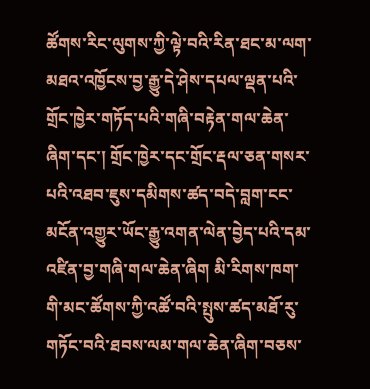ཚོགས་རིང་ལུགས་ཀྱི་ལྟེ་བའི་རིན་ཐང་མ་ལག་མཐའ་འཁྱོངས་བྱ་རྒྱུ་དེ་ཤེས་དཔལ་ལྡན་པའི་གྲོང་ཁྱེར་གཏོད་པའི་གཞི་བརྟེན་གལ་ཆེན་ཞིག་དང་། གྲོང་ཁྱེར་དང་གྲོང་རྡལ་ཅན་གསར་པའི་འཐབ་ཇུས་དམིགས་ཚད་བདེ་བླག་ངང་མངོན་འགྱུར་ཡོང་རྒྱུ་འགན་ལེན་བྱེད་པའི་དམ་འཛིན་བྱ་གཞི་གལ་ཆེན་ཞིག མི་རིགས་ཁག་གི་མང་ཚོགས་ཀྱི་འཚོ་བའི་སྤུས་ཚད་མཐོ་རུ་གཏོང་བའི་ཐབས་ལམ་གལ་ཆེན་ཞིག་བཅས་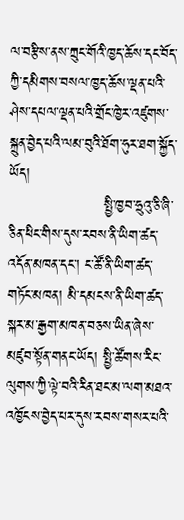ལ་བརྩིས་ནས་ཀྲུང་གོའི་ཁྱད་ཆོས་དང་བོད་ཀྱི་དམིགས་བསལ་ཁྱད་ཆོས་ལྡན་པའི་ཤེས་དཔལ་ལྡན་པའི་གྲོང་ཁྱེར་འཛུགས་སྐྲུན་བྱེད་པའི་ལམ་བུའི་ཐོག་ཧུར་ཐག་སྐྱོད་ཡོད།
                   སྤྱི་ཁྱབ་ཧྲུའུ་ཅི་ཞི་ཅིན་ཕིང་གིས་དུས་རབས་ནི་ཡིག་ཚད་འདོན་མཁན་དང་། ང་ཚོ་ནི་ཡིག་ཚད་གཏོང་མཁན། མི་དམངས་ནི་ཡིག་ཚད་སྐར་མ་རྒྱག་མཁན་བཅས་ཡིན་ཞེས་མཛུབ་སྟོན་གནང་ཡོད། སྤྱི་ཚོགས་རིང་ལུགས་ཀྱི་ལྟེ་བའི་རིན་ཐང་མ་ལག་མཐའ་འཁྱོངས་བྱེད་པར་དུས་རབས་གསར་པའི་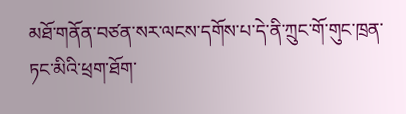མཐོ་གནོན་བཙན་སར་ལངས་དགོས་པ་དེ་ནི་ཀྲུང་གོ་གུང་ཁྲན་ཏང་མིའི་ཕྲག་ཐོག་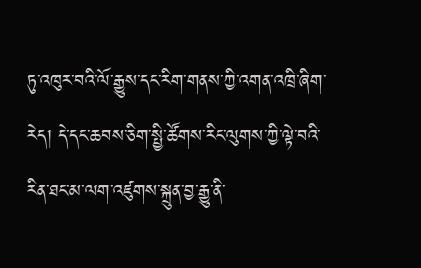ཏུ་འཁུར་བའི་ལོ་རྒྱུས་དང་རིག་གནས་ཀྱི་འགན་འཁྲི་ཞིག་རེད། དེ་དང་ཆབས་ཅིག་སྤྱི་ཚོགས་རིང་ལུགས་ཀྱི་ལྟེ་བའི་རིན་ཐང་མ་ལག་འཛུགས་སྐྲུན་བྱ་རྒྱུ་ནི་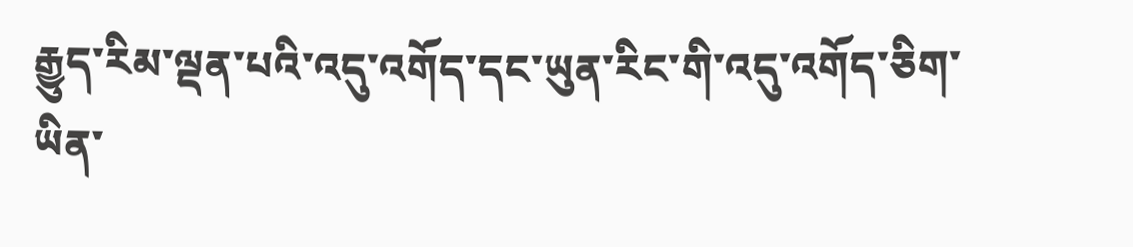རྒྱུད་རིམ་ལྡན་པའི་འདུ་འགོད་དང་ཡུན་རིང་གི་འདུ་འགོད་ཅིག་ཡིན་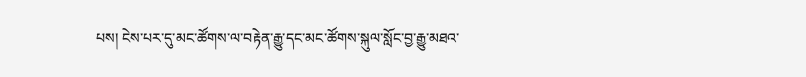པས། ངེས་པར་དུ་མང་ཚོགས་ལ་བརྟེན་རྒྱུ་དང་མང་ཚོགས་སྐུལ་སློང་བྱ་རྒྱུ་མཐའ་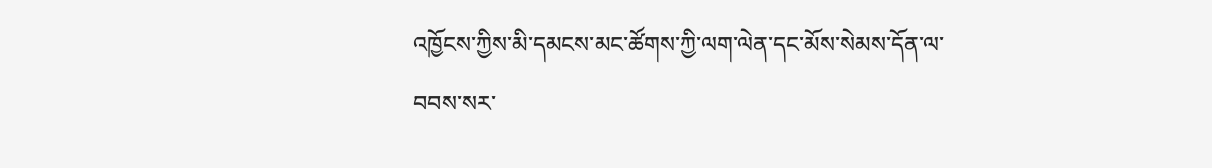འཁྱོངས་ཀྱིས་མི་དམངས་མང་ཚོགས་ཀྱི་ལག་ལེན་དང་མོས་སེམས་དོན་ལ་བབས་སར་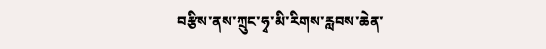བརྩིས་ནས་ཀྲུང་ཧྭ་མི་རིགས་རླབས་ཆེན་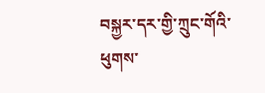བསྐྱར་དར་གྱི་ཀྲུང་གོའི་ཕུགས་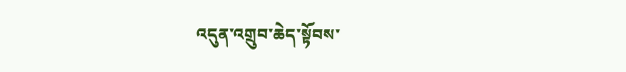འདུན་འགྲུབ་ཆེད་སྟོབས་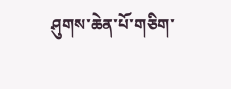ཤུགས་ཆེན་པོ་གཅིག་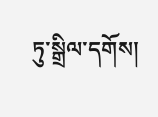ཏུ་སྒྲིལ་དགོས།